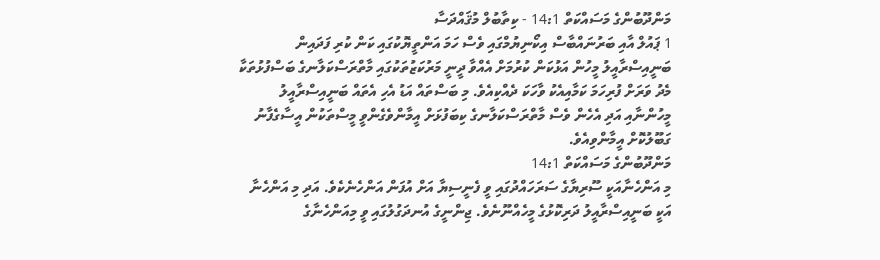މަންދޫބުންގެ މަސައްކަތް 14:1 - ކިތާބުލް މުޤައްދަސާ
1 ޕައުލް އާއި ބަރުނައްބާސް އިކޯނިޔުމްގައި ވެސް ހަމަ އަންތީޔޮކުގައި ކަން ކުރި ފަދައިން ބަނީއިސްރާއީލު މީހުން އަޅުކަން ކުރުމަށް އެއްވާ ދީނީ މަރުކަޒުތަކުގައި މާތްރަސްކަލާނގެ ބަސްފުޅުތަކާ މެދު ވަރަށް ފުރިހަމަ ކަމާއިއެކު ވާހަކަ ދެއްކިއެވެ. މި ބަސްތައް އަޑު އެހި އެތައް ބަނީއިސްރާއީލު މީހުންނާއި އަދި އެހެން ވެސް މާތްރަސްކަލާނގެ ކިބަފުޅަށް އީމާންވެގެންވީ މީސްތަކުން އީސާގެފާނު ގަބޫލުކޮށް އީމާންވިއެވެ.
މަންދޫބުންގެ މަސައްކަތް 14:1
މި އަންހެނާއަކީ ސޫރިޔާގެ ސަރަހައްދުގައި ވީ ފެނީސިޔާ އަށް އުފަން އަންހެނެކެވެ. އަދި މި އަންހެނާ އަކީ ބަނީއިސްރާއީލު ދަރިކޮޅުގެ މީހެއްނޫނެވެ. ޖިންނީގެ އުނދަގުލުގައި ވީ މިއަންހެނާގެ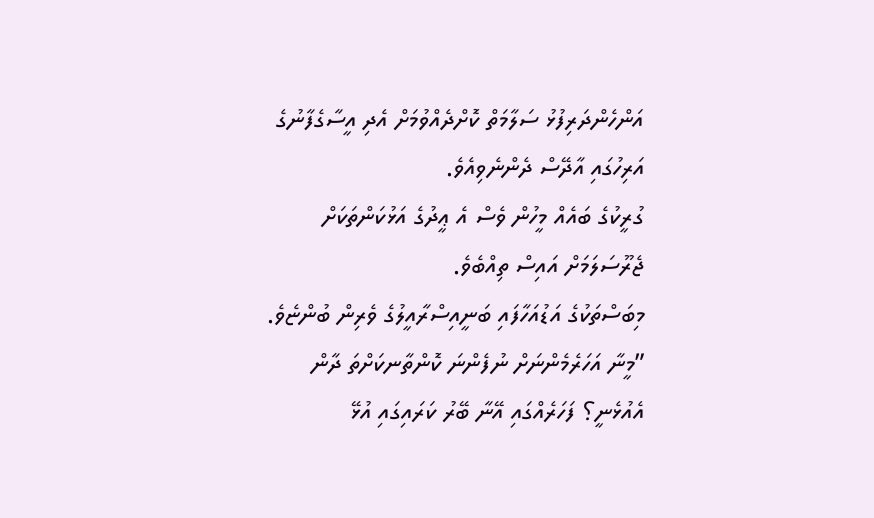އަންހެންދަރިފުޅު ސަލާމަތް ކޮށްދެއްވުމަށް އެދި އީސާގެފާނުގެ އަރިހުގައި އާދޭސް ދެންނެވިއެވެ.
ގުރީކުގެ ބައެއް މީހުން ވެސް އެ ޢީދުގެ އަޅުކަންތަކަށް ޖެރޫސަލަމަށް އައިސް ތިއްބެވެ.
މިބަސްތަކުގެ އަޑުއަހާފައި ބަނީއިސްރާއީލުގެ ވެރިން ބުންޏެވެ. ”މީނާ އަހަރެމެންނަށް ނުފެންނަ ކޮންތާނކަށްތަ ދާން އެއުޅެނީ؟ ފަހަރެއްގައި އޭނާ ބޭރު ކަރައިގައި އުޅޭ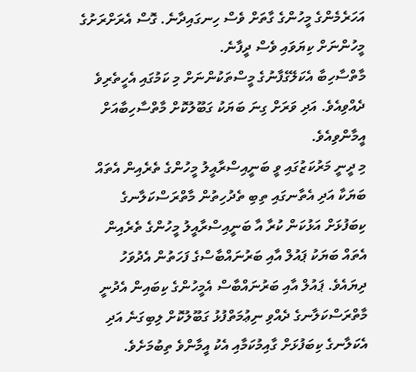އަހަރެމެންގެ މީހުންގެ ގާތަށް ވެސް ހިނގައިދާނެ. ގޮސް އެރަށްރަށުގެ މީހުންނަށް ކިޔަވައި ވެސް ދީފާނެ.
މާތްސާހިބާ އެކަލޭގެފާނުގެ މީސްތަކުންނަށް މި ކަމުގައި އެހީތެރިވެ ދެއްވިއެވެ. އަދި ވަރަށް ގިނަ ބަޔަކު ގަބޫލުކޮށް މާތްސާހިބާއަށް އީމާންވިއެވެ.
މި ދީނީ މަރުކަޒުގައި ވީ ބަނީއިސްރާއީލު މީހުންގެ ތެރެއިން އެތައް ބަޔަކާ އަދި އެތާނގައި ތިބި ތެދުހިތުން މާތްރަސްކަލާނގެ ކިބަފުޅަށް އަޅުކަން ކުރާ އާ ބަނީއިސްރާއީލު މީހުންގެ ތެރެއިން އެތައް ބަޔަކު ޕައުލް އާއި ބަރުނައްބާސްގެ ފަހަތުން އެދުވަހު ދިޔައެވެ. ޕައުލް އާއި ބަރުނައްބާސް އެމީހުންގެ ކިބައިން އެދުނީ މާތްރަސްކަލާނގެ ދެއްވި ނިޢުމަތްފުޅު ގަބޫލުކޮށް ލިބިގަނެ އަދި އެކަލާނގެ ކިބަފުޅަށް ގާއިމުކަމާއި އެކު އީމާންވެ ތިބުމަށެވެ.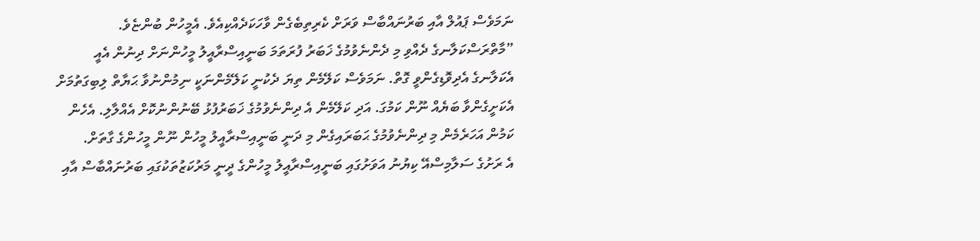ނަމަވެސް ޕައުލް އާއި ބަރުނައްބާސް ވަރަށް ކެރިތިބެގެން ވާހަކަދެއްކިއެވެ. އެމީހުން ބުންޏެވެ. ”މާތްރަސްކަލާނގެ ދެއްވި މި ދެންނެވުމުގެ ޚަބަރު ފުރަތަމަ ބަނީއިސްރާއީލު މީހުންނަށް ދިނުން އެއީ އެކަލާނގެ އެދިވޮޑިގެންވީ ގޮތް. ނަމަވެސް ކަލޭމެން ތިޔަ ދެކުނީ ކަލޭމެންނަކީ ނިމުންނުވާ ޙަޔާތް ލިބިގަތުމަށް އެކަށީގެންވާ ބަޔެއް ނޫން ކަމުގަ. އަދި ކަލޭމެން އެ ދިންނެވުމުގެ ޚަބަރުފުޅު ބޭނުންނުކޮށް އެއްލާލި. އެހެން ކަމުން އަހަރެމެން މި ދިންނެވުމުގެ ޙަބަރައިގެން މި ދަނީ ބަނީއިސްރާއީލު މީހުން ނޫން މީހުންގެ ގާތަށް.
އެ ރަށުގެ ސަލާމިސްއޭ ކިޔުނު އަވަށުގައި ބަނީއިސްރާއީލު މީހުންގެ ދީނީ މަރުކަޒުތަކުގައި ބަރުނައްބާސް އާއި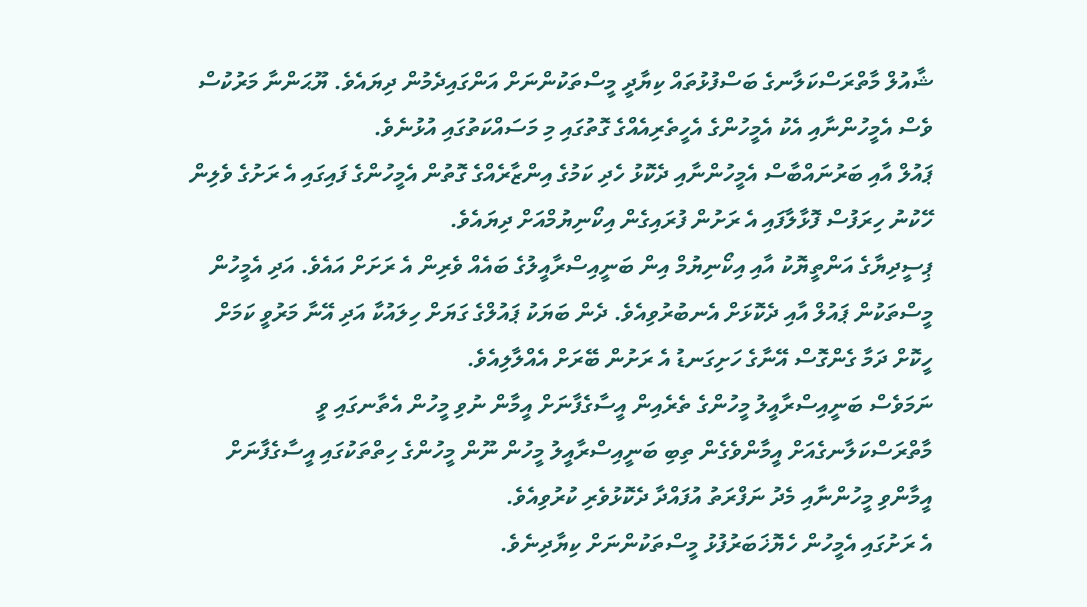ޝާއުލް މާތްރަސްކަލާނގެ ބަސްފުޅުތައް ކިޔާދީ މީސްތަކުންނަށް އަންގައިދެމުން ދިޔައެވެ. ޔޫޙަންނާ މަރުކުސް ވެސް އެމީހުންނާއި އެކު އެމީހުންގެ އެހީތެރިއެއްގެ ގޮތުގައި މި މަސައްކަތުގައި އުޅުނެވެ.
ޕައުލް އާއި ބަރުނައްބާސް އެމީހުންނާއި ދެކޮޅު ހެދި ކަމުގެ އިންޒާރެއްގެ ގޮތުން އެމީހުންގެ ފައިގައި އެ ރަށުގެ ވެލިން ހޭކުނު ހިރަފުސް ފޮޅާލާފައި އެ ރަށުން ފުރައިގެން އިކޯނިޔުމްއަށް ދިޔައެވެ.
ޕިސީދިޔާގެ އަންތީޔޮކު އާއި އިކޯނިޔުމް އިން ބަނީއިސްރާއީލުގެ ބައެއް ވެރިން އެ ރަށަށް އައެވެ. އަދި އެމީހުން މީސްތަކުން ޕައުލް އާއި ދެކޮޅަށް އެނބުރުވިއެވެ. ދެން ބަޔަކު ޕައުލްގެ ގަޔަށް ހިލައުކާ އަދި އޭނާ މަރުވީ ކަމަށް ހީކޮށް ދަމާ ގެންގޮސް އޭނާގެ ހަށިގަނޑު އެ ރަށުން ބޭރަށް އެއްލާލިއެވެ.
ނަމަވެސް ބަނީއިސްރާއީލު މީހުންގެ ތެރެއިން އީސާގެފާނަށް އީމާން ނުވި މީހުން އެތާނގައި ވީ މާތްރަސްކަލާނގެއަށް އީމާންވެގެން ތިބި ބަނީއިސްރާއީލު މީހުން ނޫން މީހުންގެ ހިތްތަކުގައި އީސާގެފާނަށް އީމާންވި މީހުންނާއި މެދު ނަފްރަތު އުފައްދާ ދެކޮޅުވެރި ކުރުވިއެވެ.
އެ ރަށުގައި އެމީހުން ހެޔޮޚަބަރުފުޅު މީސްތަކުންނަށް ކިޔާދިނެވެ.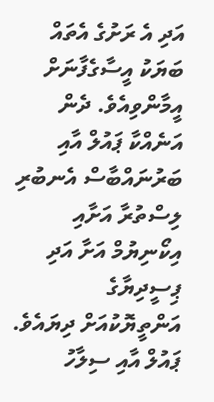އަދި އެ ރަށުގެ އެތައް ބަޔަކު އީސާގެފާނަށް އީމާންވިއެވެ. ދެން އަނެއްކާ ޕައުލް އާއި ބަރުނައްބާސް އެނބުރި ލިސްތުރާ އަށާއި އިކޯނިޔުމް އަށާ އަދި ޕިސީދިޔާގެ އަންތީޔޮކުއަށް ދިޔައެވެ.
ޕައުލް އާއި ސިލާހު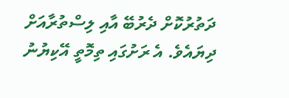ދަތުރުކޮށް ދެރުބޭ އާއި ލިސްތުރާއަށް ދިޔައެވެ. އެ ރަށުގައި ތިމޮތީ އޭކިޔުނު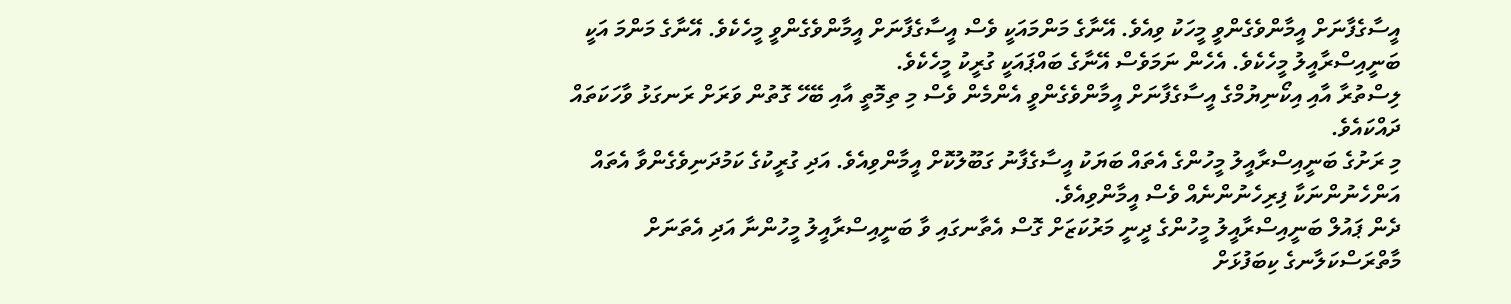އީސާގެފާނަށް އީމާންވެގެންވީ މީހަކު ވިއެވެ. އޭނާގެ މަންމައަކީ ވެސް އީސާގެފާނަށް އީމާންވެގެންވީ މީހެކެވެ. އޭނާގެ މަންމަ އަކީ ބަނީއިސްރާއީލު މީހެކެވެ. އެހެން ނަމަވެސް އޭނާގެ ބައްޕައަކީ ގުރީކު މީހެކެވެ.
ލިސްތުރާ އާއި އިކޯނިޔުމްގެ އީސާގެފާނަށް އީމާންވެގެންވީ އެންމެން ވެސް މި ތިމޮތީ އާއި ބޭހޭ ގޮތުން ވަރަށް ރަނގަޅު ވާހަކަތައް ދައްކައެވެ.
މި ރަށުގެ ބަނީއިސްރާއީލު މީހުންގެ އެތައް ބަޔަކު އީސާގެފާނު ގަބޫލުކޮށް އީމާންވިއެވެ. އަދި ގުރީކުގެ ކަމުދަނިވެގެންވާ އެތައް އަންހެނުންނަކާ ފިރިހެނުންނެއް ވެސް އީމާންވިއެވެ.
ދެން ޕައުލް ބަނީއިސްރާއީލު މީހުންގެ ދީނީ މަރުކަޒަށް ގޮސް އެތާނގައި ވާ ބަނީއިސްރާއީލު މީހުންނާ އަދި އެތަނަށް މާތްރަސްކަލާނގެ ކިބަފުޅަށް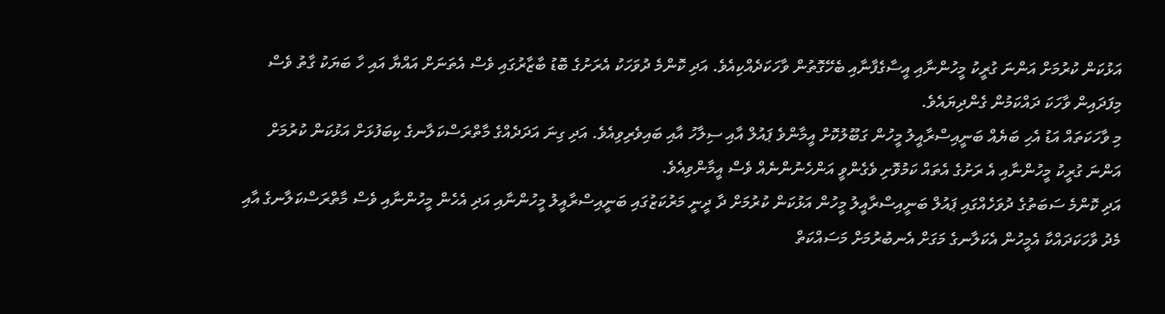އަޅުކަން ކުރުމަށް އަންނަ ގުރީކު މީހުންނާއި އީސާގެފާނާއި ބެހޭގޮތުން ވާހަކަދެއްކިއެވެ. އަދި ކޮންމެ ދުވަހަކު އެރަށުގެ ބޮޑު ބާޒާރުގައި ވެސް އެތަނަށް އައްޔާ އައި ހާ ބަޔަކު ގާތު ވެސް މިފަދައިން ވާހަކަ ދައްކަމުން ގެންދިޔައެވެ.
މި ވާހަކަތައް އަޑު އެހި ބަޔެއް ބަނީއިސްރާއީލު މީހުން ގަބޫލުކޮށް އީމާންވެ ޕައުލް އާއި ސިލާހު އާއި ބައިވެރިވިއެވެ. އަދި ގިނަ އަދަދެއްގެ މާތްރަސްކަލާނގެ ކިބަފުޅަށް އަޅުކަން ކުރުމަށް އަންނަ ގުރީކު މީހުންނާއި އެ ރަށުގެ އެތައް ކަމުވޮށި ވެގެންވީ އަންހެނުންނެއް ވެސް އީމާންވިއެވެ.
އަދި ކޮންމެ ސަބަތުގެ ދުވަހެއްގައި ޕައުލް ބަނީއިސްރާއީލު މީހުން އަޅުކަން ކުރުމަށް ދާ ދީނީ މަރުކަޒުގައި ބަނީއިސްރާއީލު މީހުންނާއި އަދި އެހެން މީހުންނާއި ވެސް މާތްރަސްކަލާނގެ އާއި މެދު ވާހަކަދައްކާ އެމީހުން އެކަލާނގެ މަގަށް އެނބުރުމަށް މަސައްކަތް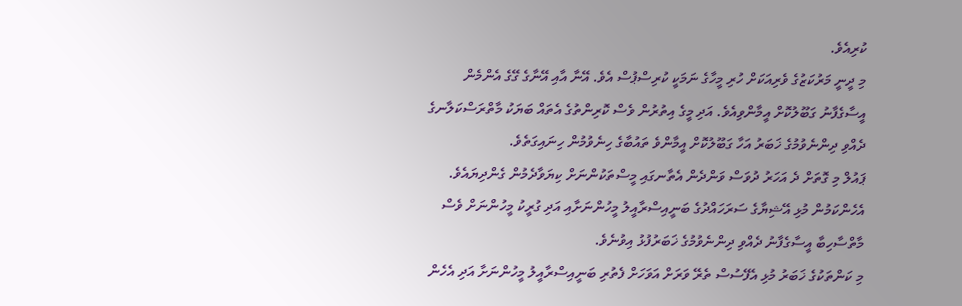ކުރިއެވެ.
މި ދީނީ މަރުކަޒުގެ ވެރިއަކަށް ހުރި މީހާގެ ނަމަކީ ކުރިސްޕުސް އެވެ. އޭނާ އާއި އޭނާގެ ގޭގެ އެންމެން އީސާގެފާނު ގަބޫލުކޮށް އީމާންވިއެވެ. އަދި މީގެ އިތުރުން ވެސް ކޮރިންތުގެ އެތައް ބަޔަކު މާތްރަސްކަލާނގެ ދެއްވި ދިންނެވުމުގެ ޚަބަރު އަހާ ގަބޫލުކޮށް އީމާންވެ ތައުބާގެ ހިނެވުމުން ހިނައިގަތެވެ.
ޕައުލް މި ގޮތަށް ދެ އަހަރު ދުވަސް ވަންދެން އެތާނގައި މީސްތަކުންނަށް ކިޔަވާދެމުން ގެންދިޔައެވެ. އެހެންކަމުން މުޅި އޭޝިޔާގެ ސަރަހައްދުގެ ބަނީއިސްރާއީލު މީހުންނަށާއި އަދި ގުރީކު މީހުންނަށް ވެސް މާތްސާހިބާ އީސާގެފާނު ދެއްވި ދިންނެވުމުގެ ޚަބަރުފުޅު އިވުނެވެ.
މި ކަންތަކުގެ ޚަބަރު މުޅި އެފޭސުސް ތެރޭ ވަރަށް އަވަހަށް ފެތުރި ބަނީއިސްރާއީލު މީހުންނަށާ އަދި އެހެން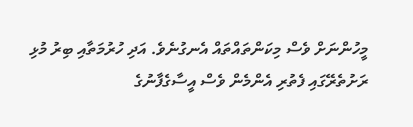މީހުންނަށް ވެސް މިކަންތައްތައް އެނގުނެވެ. އަދި ހުރުމަތާއި ބިރު މުޅި ރަށުތެރޭގައި ފެތުރި އެންމެން ވެސް އީސާގެފާނުގެ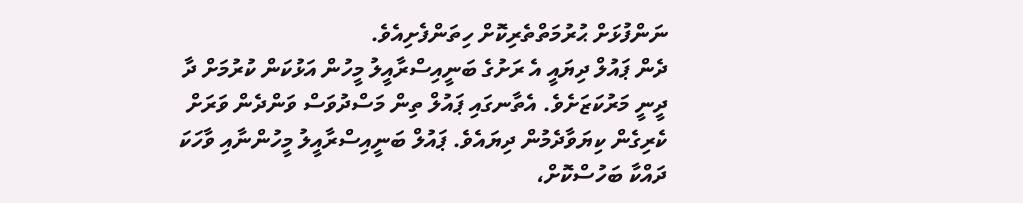ނަންފުޅަށް ޙުރުމަތްތެރިކޮށް ހިތަންފެށިއެވެ.
ދެން ޕައުލް ދިޔައީ އެ ރަށުގެ ބަނީއިސްރާއީލު މީހުން އަޅުކަން ކުރުމަށް ދާ ދީނީ މަރުކަޒަށެވެ. އެތާނގައި ޕައުލް ތިން މަސްދުވަސް ވަންދެން ވަރަށް ކެރިގެން ކިޔަވާދެމުން ދިޔައެވެ. ޕައުލް ބަނީއިސްރާއީލު މީހުންނާއި ވާހަކަ ދައްކާ ބަހުސްކޮށް،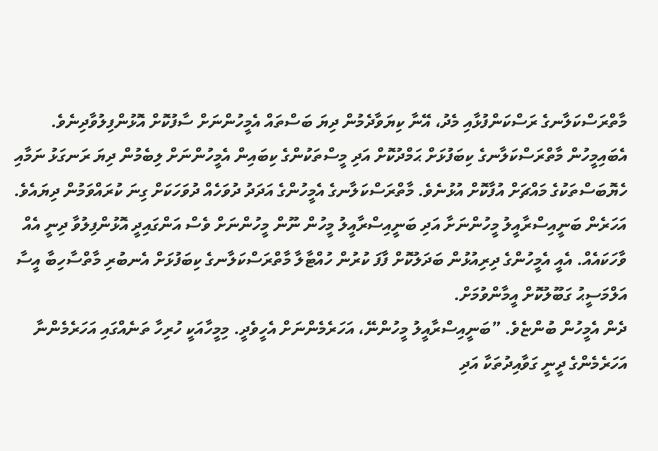މާތްރަސްކަލާނގެ ރަސްކަންފުޅާއި މެދު، އޭނާ ކިޔަވާދެމުން ދިޔަ ބަސްތައް އެމީހުންނަށް ސާފުކޮށް އޮޅުންފިލުވާދިނެވެ.
އެބައިމީހުން މާތްރަސްކަލާނގެ ކިބަފުޅަށް ޙަމްދުކޮށް އަދި މީސްތަކުންގެ ކިބައިން އެމީހުންނަށް ލިބެމުން ދިޔަ ރަނގަޅު ނަމާއި ހެޔޮބަސްތަކުގެ މައްޗަށް އުފާކޮށް އުޅުނެވެ. މާތްރަސްކަލާނގެ އެމީހުންގެ އަދަދު ދުވަހެއް ދުވަހަކަށް ގިނަ ކުރައްވަމުން ދިޔައެވެ.
އަހަރެން ބަނީއިސްރާއީލު މީހުންނަށާ އަދި ބަނީއިސްރާއީލު މީހުން ނޫން މީހުންނަށް ވެސް އަންގައިދީ އޮޅުންފިލުވާ ދިނީ އެއް ވާހަކައެއް. އެއީ އެމީހުންގެ ދިރިއުޅުން ބަދަލުކޮށް ފާފަ ކުރުން ހުއްޓާލާ މާތްރަސްކަލާނގެ ކިބަފުޅަށް އެނބުރި މާތްސާހިބާ އީސާ އަލްމަސީޙު ގަބޫލުކޮށް އީމާންވުމަށް.
ދެން އެމީހުން ބުންޏެވެ. ”ބަނީއިސްރާއީލު މީހުންނޭ، އަހަރެމެންނަށް އެހީވެދީ. މިމީހާއަކީ ހުރިހާ ތަނެއްގައި އަހަރެމެންނާ އަހަރެމެންގެ ދީނީ ގަވާއިދުތަކާ އަދި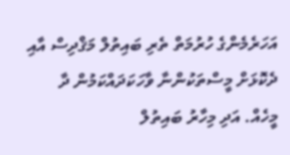އަހަރެމެންގެ ހުރުމަތް ތެރި ބައިތުލް މަޤްދިސް އާއި ދެކޮޅަށް މީސްތަކުންނާ ވާހަކަދައްކަމުން ދާ މީހެއް. އަދި މިހާރު ބައިތުލް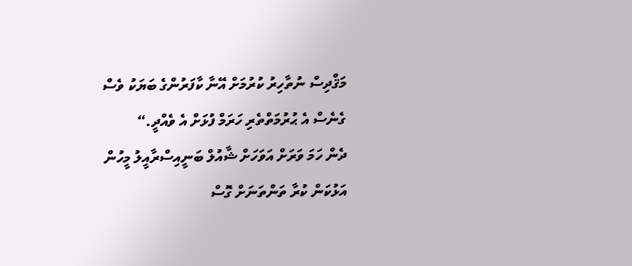މަޤްދިސް ނުތާހިރު ކުރުމަށް އޭނާ ކާފަރުންގެ ބަޔަކު ވެސް ގެނެސް އެ ޙުރުމަތްތެރި ހަރަމް ފުޅަށް އެ ވެއްދީ.“
ދެން ހަމަ ވަރަށް އަވަހަށް ޝާއުލް ބަނީއިސްރާއީލު މީހުން އަޅުކަން ކުރާ ތަންތަނަށް ގޮސް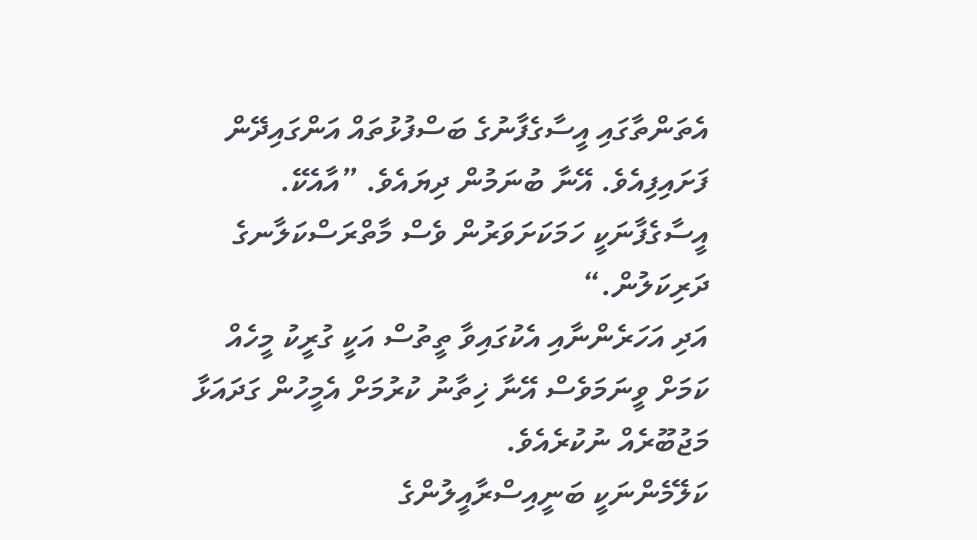އެތަންތާގައި އީސާގެފާނުގެ ބަސްފުޅުތައް އަންގައިދޭން ފަށައިފިއެވެ. އޭނާ ބުނަމުން ދިޔައެވެ. ”އާއެކޭ. އީސާގެފާނަކީ ހަމަކަށަވަރުން ވެސް މާތްރަސްކަލާނގެ ދަރިކަލުން.“
އަދި އަހަރެންނާއި އެކުގައިވާ ތީތުސް އަކީ ގުރީކު މީހެއް ކަމަށް ވީނަމަވެސް އޭނާ ޚިތާނު ކުރުމަށް އެމީހުން ގަދައަޅާ މަޖުބޫރެއް ނުކުރެއެވެ.
ކަލޭމެންނަކީ ބަނީއިސްރާއީލުންގެ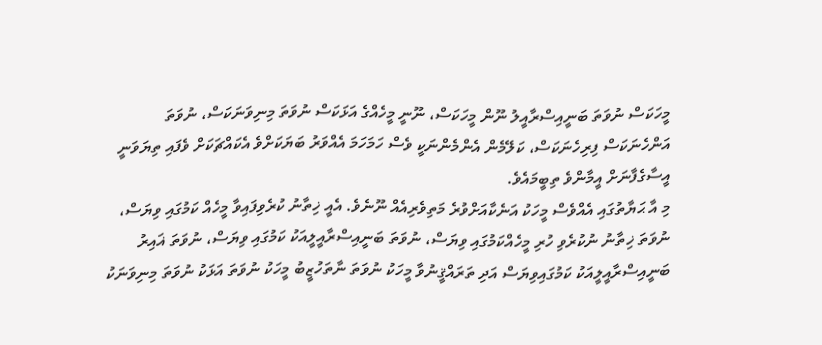މީހަކަސް ނުވަތަ ބަނީއިސްރާއީލު ނޫން މީހަކަސް، ނޫނީ މީހެއްގެ އަޅަކަސް ނުވަތަ މިނިވަނަކަސް، ނުވަތަ އަންހެނަކަސް ފިރިހެނަކަސް، ކަލޭމެން އެންމެންނަކީ ވެސް ހަމަހަމަ އެއްވަރު ބަޔަކަށްވެ އެކައްޗަކަށް ވެފައި ތިޔަވަނީ އީސާގެފާނަށް އީމާންވެ ތިބީމައެވެ.
މި އާ ޙަޔާތުގައި އެއްވެސް މީހަކު އަނެކާއަށްވުރެ މަތިވެރިއެއް ނޫނެވެ. އެއީ ޚިތާނު ކުރެވިފައިވާ މީހެއް ކަމުގައި ވިޔަސް، ނުވަތަ ޚިތާނު ނުކުރެވި ހުރި މީހެއްކަމުގައި ވިޔަސް، ނުވަތަ ބަނީއިސްރާއީލީއަކު ކަމުގައި ވިޔަސް، ނުވަތަ ޣައިރު ބަނީއިސްރާއީލީއަކު ކަމުގައިވިޔަސް އަދި ތަރައްޤީނުވާ މީހަކު ނުވަތަ ނާތަހުޒީބު މީހަކު ނުވަތަ އަޅަކު ނުވަތަ މިނިވަނަކު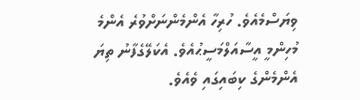ވިޔަސްމެއެވެ. ހުރިހާ އެންމެންނަށްވުރެ އެންމެ މުހިންމީ އީސާއަލްމަސީޙުއެވެ. އެކަލޭގެފާނު ތިޔަ އެންމެންގެ ކިބައިގައި ވެއެވެ.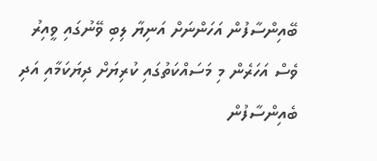ބޭއިންސާފުން އަހަންނަށް އަނިޔާ ލިބި ވޭނުގައި ވީއިރު ވެސް އަހަރެން މި މަސައްކަތުގައި ކުރިޔަށް ދިޔަކަމާއި އަދި ބެއިންސާފުން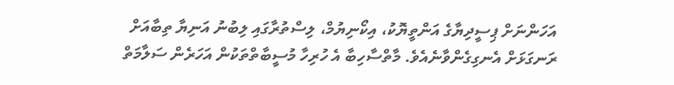އަހަންނަށް ޕިސީދިޔާގެ އަންތީޔޮކު، އިކޯނިޔުމް، ލިސްތުރާގައި ލިބުނު އަނިޔާ ތިބާއަށް ރަނގަޅަށް އެނގިގެންވާނެއެވެ. މާތްސާހިބާ އެ ހުރިހާ މުސީބާތްތަކުން އަހަރެން ސަލާމަތް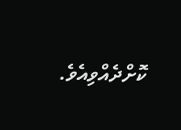ކޮށްދެއްވިއެވެ.